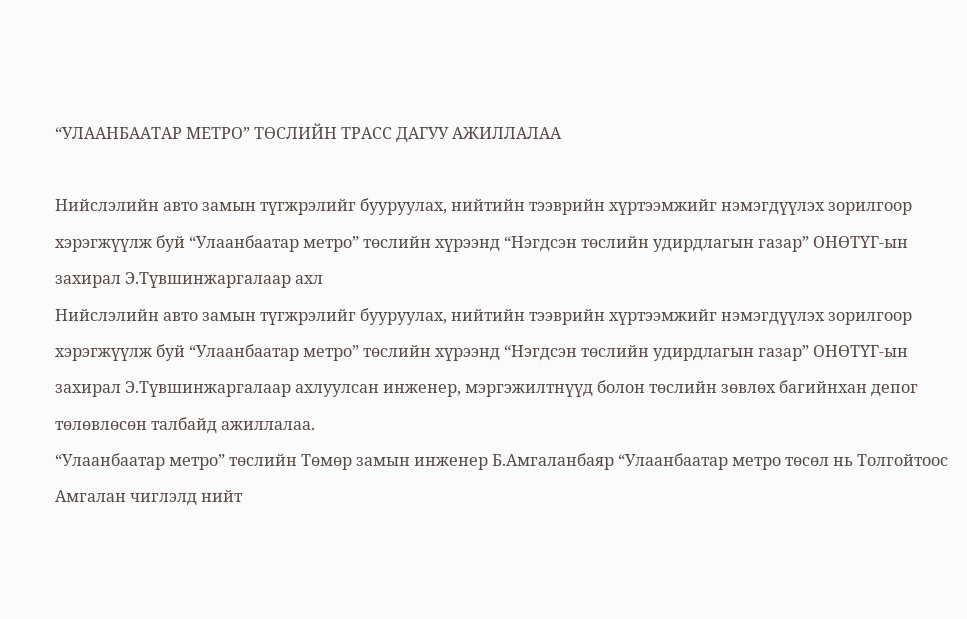“УЛААНБААТАР МЕТРО” ТӨСЛИЙН ТРАСС ДАГУУ АЖИЛЛАЛАА

Нийслэлийн авто замын түгжрэлийг бууруулах, нийтийн тээврийн хүртээмжийг нэмэгдүүлэх зорилгоор хэрэгжүүлж буй “Улаанбаатар метро” төслийн хүрээнд “Нэгдсэн төслийн удирдлагын газар” ОНӨТҮГ-ын захирал Э.Түвшинжаргалаар ахл
Нийслэлийн авто замын түгжрэлийг бууруулах, нийтийн тээврийн хүртээмжийг нэмэгдүүлэх зорилгоор хэрэгжүүлж буй “Улаанбаатар метро” төслийн хүрээнд “Нэгдсэн төслийн удирдлагын газар” ОНӨТҮГ-ын захирал Э.Түвшинжаргалаар ахлуулсан инженер, мэргэжилтнүүд болон төслийн зөвлөх багийнхан депог төлөвлөсөн талбайд ажиллалаа.
“Улаанбаатар метро” төслийн Төмөр замын инженер Б.Амгаланбаяр “Улаанбаатар метро төсөл нь Толгойтоос Амгалан чиглэлд нийт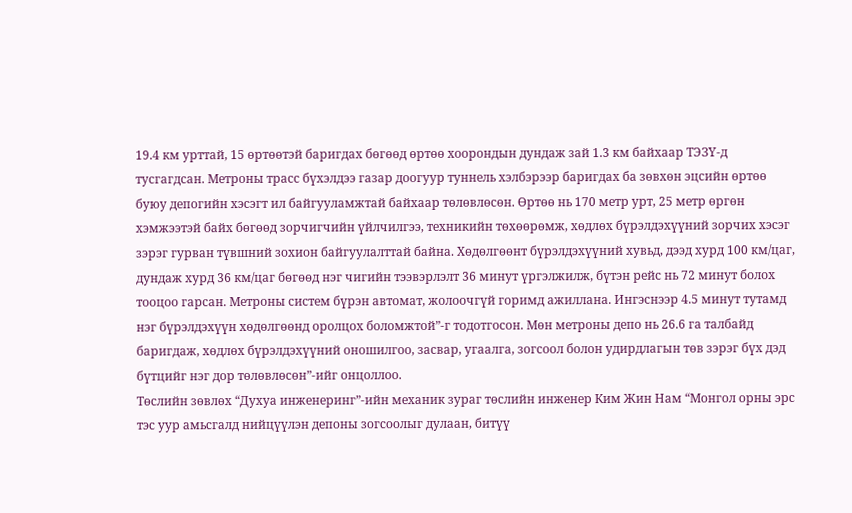19.4 км урттай, 15 өртөөтэй баригдах бөгөөд өртөө хоорондын дундаж зай 1.3 км байхаар ТЭЗҮ-д тусгагдсан. Метроны трасс бүхэлдээ газар доогуур туннель хэлбэрээр баригдах ба зөвхөн эцсийн өртөө буюу депогийн хэсэгт ил байгууламжтай байхаар төлөвлөсөн. Өртөө нь 170 метр урт, 25 метр өргөн хэмжээтэй байх бөгөөд зорчигчийн үйлчилгээ, техникийн төхөөрөмж, хөдлөх бүрэлдэхүүний зорчих хэсэг зэрэг гурван түвшний зохион байгуулалттай байна. Хөдөлгөөнт бүрэлдэхүүний хувьд, дээд хурд 100 км/цаг, дундаж хурд 36 км/цаг бөгөөд нэг чигийн тээвэрлэлт 36 минут үргэлжилж, бүтэн рейс нь 72 минут болох тооцоо гарсан. Метроны систем бүрэн автомат, жолоочгүй горимд ажиллана. Ингэснээр 4.5 минут тутамд нэг бүрэлдэхүүн хөдөлгөөнд оролцох боломжтой”-г тодотгосон. Мөн метроны депо нь 26.6 га талбайд баригдаж, хөдлөх бүрэлдэхүүний оношилгоо, засвар, угаалга, зогсоол болон удирдлагын төв зэрэг бүх дэд бүтцийг нэг дор төлөвлөсөн”-ийг онцоллоо.
Төслийн зөвлөх “Духуа инженеринг”-ийн механик зураг төслийн инженер Ким Жин Нам “Монгол орны эрс тэс уур амьсгалд нийцүүлэн депоны зогсоолыг дулаан, битүү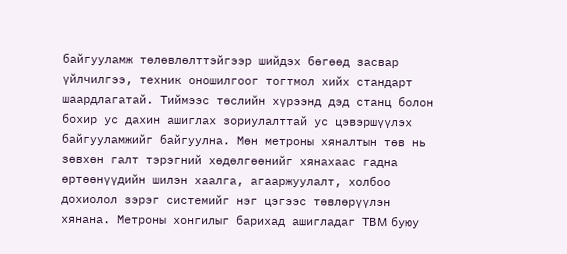байгууламж төлөвлөлттэйгээр шийдэх бөгөөд засвар үйлчилгээ, техник оношилгоог тогтмол хийх стандарт шаардлагатай. Тиймээс төслийн хүрээнд дэд станц болон бохир ус дахин ашиглах зориулалттай ус цэвэршүүлэх байгууламжийг байгуулна. Мөн метроны хяналтын төв нь зөвхөн галт тэрэгний хөдөлгөөнийг хянахаас гадна өртөөнүүдийн шилэн хаалга, агааржуулалт, холбоо дохиолол зэрэг системийг нэг цэгээс төвлөрүүлэн хянана. Метроны хонгилыг барихад ашигладаг TBM буюу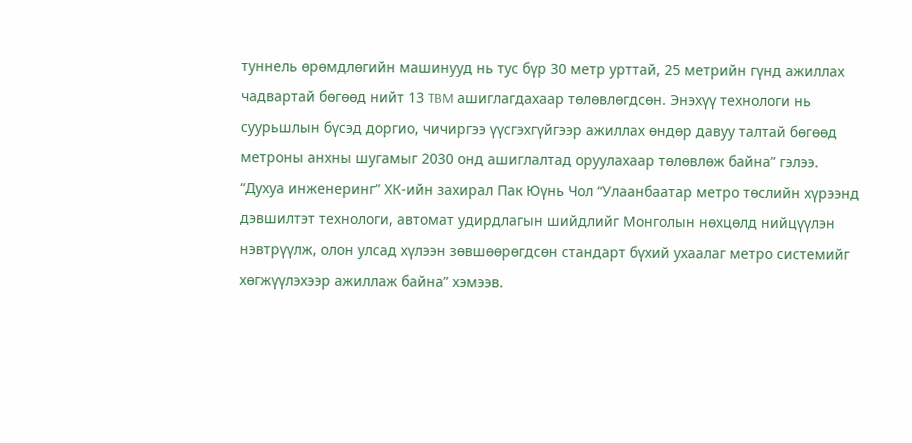туннель өрөмдлөгийн машинууд нь тус бүр 30 метр урттай, 25 метрийн гүнд ажиллах чадвартай бөгөөд нийт 13 TBM ашиглагдахаар төлөвлөгдсөн. Энэхүү технологи нь суурьшлын бүсэд доргио, чичиргээ үүсгэхгүйгээр ажиллах өндөр давуу талтай бөгөөд метроны анхны шугамыг 2030 онд ашиглалтад оруулахаар төлөвлөж байна” гэлээ.
“Духуа инженеринг” ХК-ийн захирал Пак Юүнь Чол “Улаанбаатар метро төслийн хүрээнд дэвшилтэт технологи, автомат удирдлагын шийдлийг Монголын нөхцөлд нийцүүлэн нэвтрүүлж, олон улсад хүлээн зөвшөөрөгдсөн стандарт бүхий ухаалаг метро системийг хөгжүүлэхээр ажиллаж байна” хэмээв.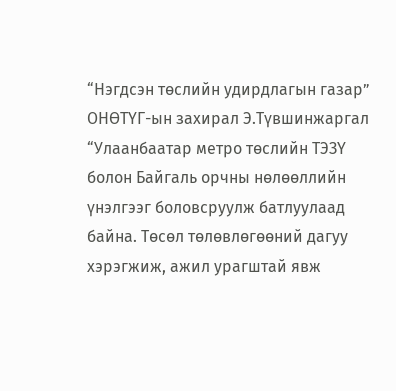“Нэгдсэн төслийн удирдлагын газар” ОНӨТҮГ-ын захирал Э.Түвшинжаргал “Улаанбаатар метро төслийн ТЭЗҮ болон Байгаль орчны нөлөөллийн үнэлгээг боловсруулж батлуулаад байна. Төсөл төлөвлөгөөний дагуу хэрэгжиж, ажил урагштай явж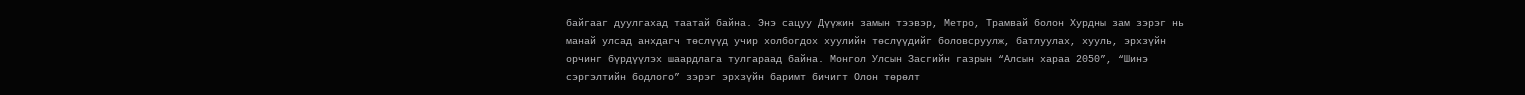байгааг дуулгахад таатай байна. Энэ сацуу Дүүжин замын тээвэр, Метро, Трамвай болон Хурдны зам зэрэг нь манай улсад анхдагч төслүүд учир холбогдох хуулийн төслүүдийг боловсруулж, батлуулах, хууль, эрхзүйн орчинг бүрдүүлэх шаардлага тулгараад байна. Монгол Улсын Засгийн газрын “Алсын хараа 2050”, “Шинэ сэргэлтийн бодлого” зэрэг эрхзүйн баримт бичигт Олон төрөлт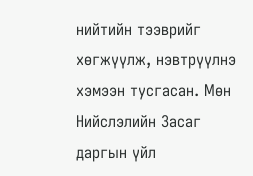нийтийн тээврийг хөгжүүлж, нэвтрүүлнэ хэмээн тусгасан. Мөн Нийслэлийн Засаг даргын үйл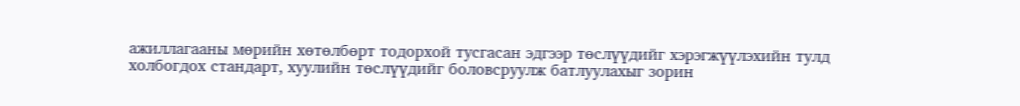ажиллагааны мөрийн хөтөлбөрт тодорхой тусгасан эдгээр төслүүдийг хэрэгжүүлэхийн тулд холбогдох стандарт, хуулийн төслүүдийг боловсруулж батлуулахыг зорин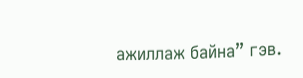ажиллаж байна” гэв.